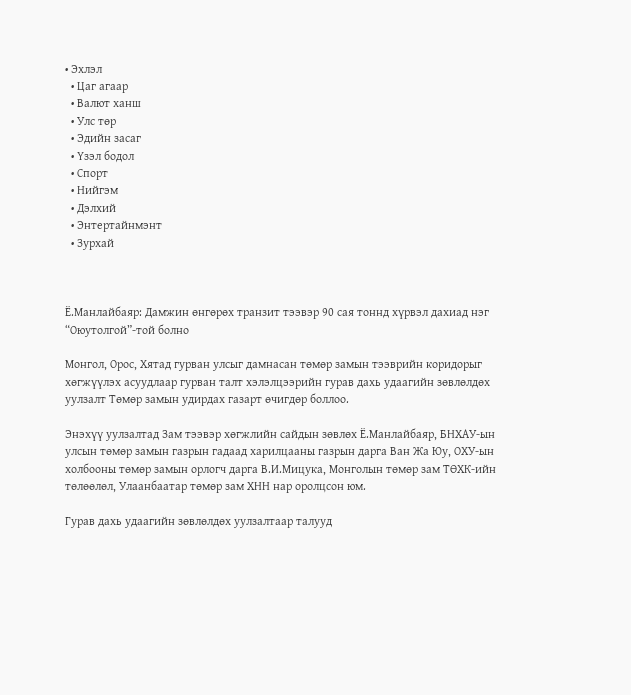• Эхлэл
  • Цаг агаар
  • Валют ханш
  • Улс төр
  • Эдийн засаг
  • Үзэл бодол
  • Спорт
  • Нийгэм
  • Дэлхий
  • Энтертайнмэнт
  • Зурхай



Ё.Манлайбаяр: Дамжин өнгөрөх транзит тээвэр 90 сая тоннд хүрвэл дахиад нэг “Оюутолгой”-той болно

Монгол, Орос, Хятад гурван улсыг дамнасан төмөр замын тээврийн коридорыг хөгжүүлэх асуудлаар гурван талт хэлэлцээрийн гурав дахь удаагийн зөвлөлдөх уулзалт Төмөр замын удирдах газарт өчигдөр боллоо.

Энэхүү уулзалтад Зам тээвэр хөгжлийн сайдын зөвлөх Ё.Манлайбаяр, БНХАУ-ын улсын төмөр замын газрын гадаад харилцааны газрын дарга Ван Жа Юу, ОХУ-ын холбооны төмөр замын орлогч дарга В.И.Мицука, Монголын төмөр зам ТӨХК-ийн төлөөлөл, Улаанбаатар төмөр зам ХНН нар оролцсон юм.

Гурав дахь удаагийн зөвлөлдөх уулзалтаар талууд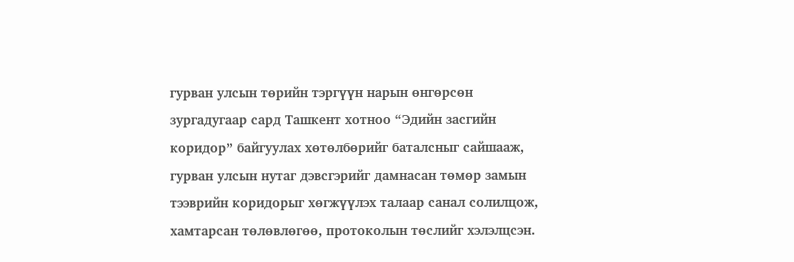гурван улсын төрийн тэргүүн нарын өнгөрсөн зургадугаар сард Ташкент хотноо “Эдийн засгийн коридор” байгуулах хөтөлбөрийг баталсныг сайшааж, гурван улсын нутаг дэвсгэрийг дамнасан төмөр замын тээврийн коридорыг хөгжүүлэх талаар санал солилцож, хамтарсан төлөвлөгөө, протоколын төслийг хэлэлцсэн.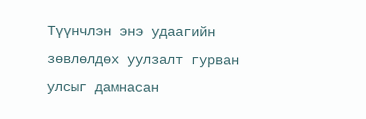Түүнчлэн энэ удаагийн зөвлөлдөх уулзалт гурван улсыг дамнасан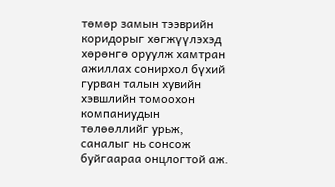төмөр замын тээврийн коридорыг хөгжүүлэхэд хөрөнгө оруулж хамтран ажиллах сонирхол бүхий гурван талын хувийн хэвшлийн томоохон компаниудын төлөөллийг урьж, саналыг нь сонсож буйгаараа онцлогтой аж.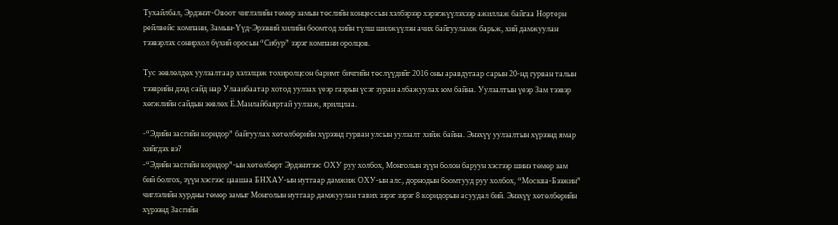Тухайлбал, Эрдэнэт-Овоот чиглэлийн төмөр замын төслийн концессын хэлбэрээр хэрэгжүүлэхээр ажиллаж байгаа Нортерн рейлвейс компани, Замын-Үүд-Эрээний хилийн боомтод хийн түлш шилжүүлэн ачих байгууламж барьж, хий дамжуулан тээвэрлэх сонирхол бүхий оросын “Сибур” зэрэг компани оролцов.

Тус зөвлөлдөх уулзалтаар хэлэлцэж тохиролцсон баримт бичгийн төслүүдийг 2016 оны аравдугаар сарын 20-нд гурван талын тээврийн дээд сайд нар Улаанбаатар хотод уулзах үеэр газрын үсэг зуран албажуулах юм байна. Уулзалтын үеэр Зам тээвэр хөгжлийн сайдын зөвлөх Ё.Манлайбаяртай уулзаж, ярилцлаа.

-“Эдийн засгийн коридор” байгуулах хөтөлбөрийн хүрээнд гурван улсын уулзалт хийж байна. Энэхүү уулзалтын хүрээнд ямар хийгдэх вэ?
-“Эдийн засгийн коридор”-ын хөтөлбөрт Эрдэнэтээс ОХУ руу холбох, Монголын зүүн болон баруун хэсгээр шинэ төмөр зам бий болгох, зүүн хэсгээс цаашаа БНХАУ-ын нутгаар дамжиж ОХУ-ын алс, дорнодын боомтууд руу холбох, “Москва-Бээжин” чиглэлийн хурдны төмөр замыг Монголын нутгаар дамжуулан тавих зэрэг зэрэг 8 коридорын асуудал бий. Энэхүү хөтөлбөрийн хүрээнд Засгийн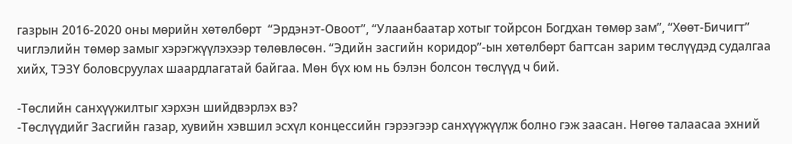газрын 2016-2020 оны мөрийн хөтөлбөрт  “Эрдэнэт-Овоот”, “Улаанбаатар хотыг тойрсон Богдхан төмөр зам”, “Хөөт-Бичигт” чиглэлийн төмөр замыг хэрэгжүүлэхээр төлөвлөсөн. “Эдийн засгийн коридор”-ын хөтөлбөрт багтсан зарим төслүүдэд судалгаа хийх, ТЭЗҮ боловсруулах шаардлагатай байгаа. Мөн бүх юм нь бэлэн болсон төслүүд ч бий.

-Төслийн санхүүжилтыг хэрхэн шийдвэрлэх вэ?
-Төслүүдийг Засгийн газар, хувийн хэвшил эсхүл концессийн гэрээгээр санхүүжүүлж болно гэж заасан. Нөгөө талаасаа эхний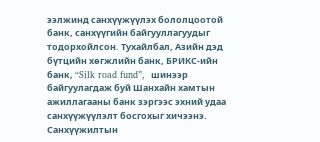ээлжинд санхүүжүүлэх бололцоотой банк, санхүүгийн байгууллагуудыг тодорхойлсон. Тухайлбал, Азийн дэд бүтцийн хөгжлийн банк, БРИКС-ийн банк, “Silk road fund”,  шинээр байгуулагдаж буй Шанхайн хамтын ажиллагааны банк зэргээс эхний удаа санхүүжүүлэлт босгохыг хичээнэ. Санхүүжилтын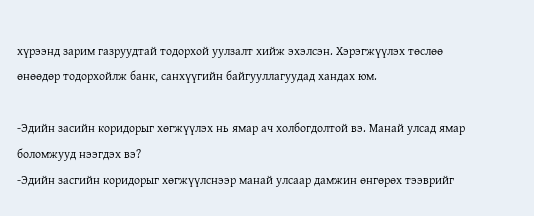хүрээнд зарим газруудтай тодорхой уулзалт хийж эхэлсэн. Хэрэгжүүлэх төслөө өнөөдөр тодорхойлж банк, санхүүгийн байгууллагуудад хандах юм.

-Эдийн засийн коридорыг хөгжүүлэх нь ямар ач холбогдолтой вэ. Манай улсад ямар боломжууд нээгдэх вэ?
-Эдийн засгийн коридорыг хөгжүүлснээр манай улсаар дамжин өнгөрөх тээврийг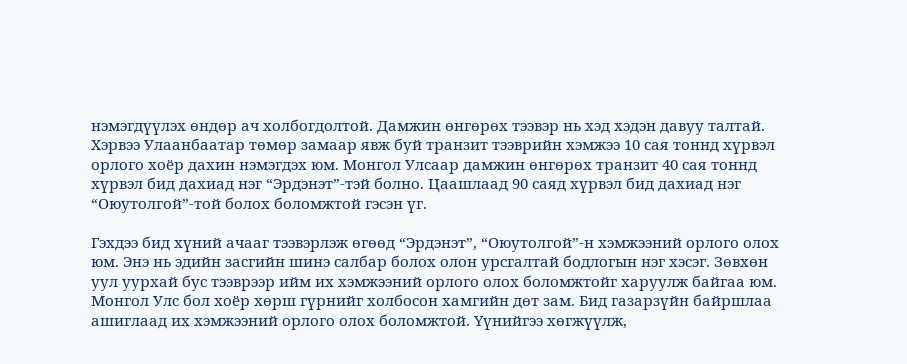нэмэгдүүлэх өндөр ач холбогдолтой. Дамжин өнгөрөх тээвэр нь хэд хэдэн давуу талтай. Хэрвээ Улаанбаатар төмөр замаар явж буй транзит тээврийн хэмжээ 10 сая тоннд хүрвэл орлого хоёр дахин нэмэгдэх юм. Монгол Улсаар дамжин өнгөрөх транзит 40 сая тоннд хүрвэл бид дахиад нэг “Эрдэнэт”-тэй болно. Цаашлаад 90 саяд хүрвэл бид дахиад нэг “Оюутолгой”-той болох боломжтой гэсэн үг.

Гэхдээ бид хүний ачааг тээвэрлэж өгөөд “Эрдэнэт”, “Оюутолгой”-н хэмжээний орлого олох юм. Энэ нь эдийн засгийн шинэ салбар болох олон урсгалтай бодлогын нэг хэсэг. Зөвхөн уул уурхай бус тээврээр ийм их хэмжээний орлого олох боломжтойг харуулж байгаа юм. Монгол Улс бол хоёр хөрш гүрнийг холбосон хамгийн дөт зам. Бид газарзүйн байршлаа ашиглаад их хэмжээний орлого олох боломжтой. Үүнийгээ хөгжүүлж,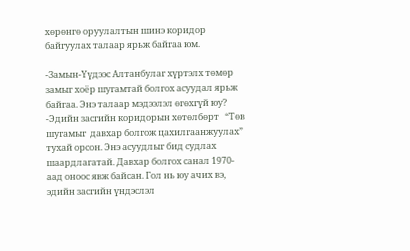хөрөнгө оруулалтын шинэ коридор байгуулах талаар ярьж байгаа юм.

-Замын-Үүдээс Алтанбулаг хүртэлх төмөр замыг хоёр шугамтай болгох асуудал ярьж байгаа. Энэ талаар мэдээлэл өгөхгүй юу?
-Эдийн засгийн коридорын хөтөлбөрт   “Төв   шугамыг  давхар болгож цахилгаанжуулах” тухай орсон. Энэ асуудлыг бид судлах шаардлагатай. Давхар болгох санал 1970-аад оноос явж байсан. Гол нь юу ачих вэ, эдийн засгийн үндэслэл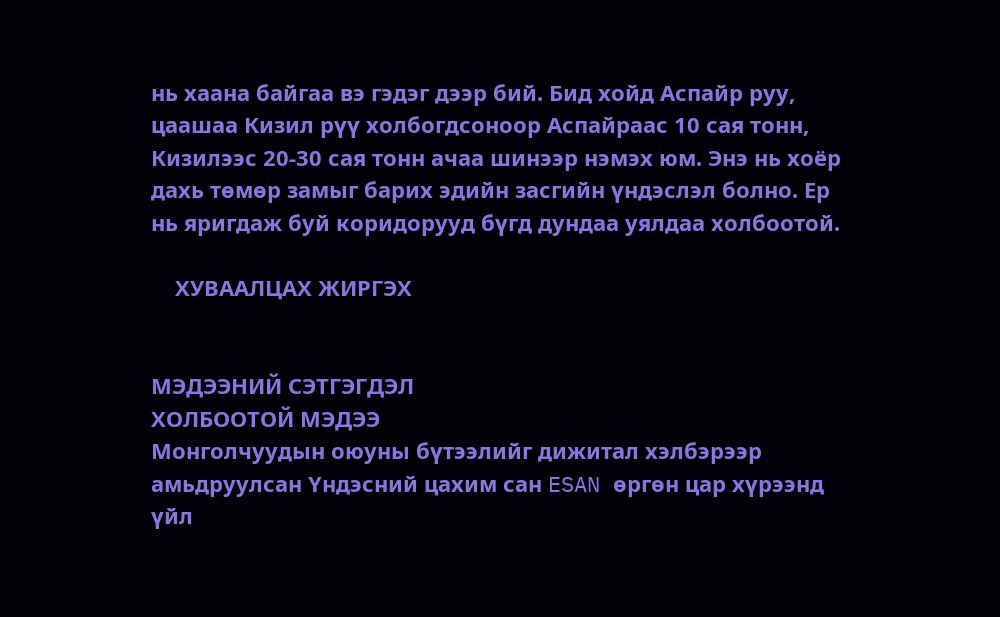нь хаана байгаа вэ гэдэг дээр бий. Бид хойд Аспайр руу, цаашаа Кизил рүү холбогдсоноор Аспайраас 10 сая тонн, Кизилээс 20-30 сая тонн ачаа шинээр нэмэх юм. Энэ нь хоёр дахь төмөр замыг барих эдийн засгийн үндэслэл болно. Ер нь яригдаж буй коридорууд бүгд дундаа уялдаа холбоотой.

    ХУВААЛЦАХ ЖИРГЭХ


МЭДЭЭНИЙ СЭТГЭГДЭЛ
ХОЛБООТОЙ МЭДЭЭ
Монголчуудын оюуны бүтээлийг дижитал хэлбэрээр амьдруулсан Үндэсний цахим сан ESAN өргөн цар хүрээнд үйл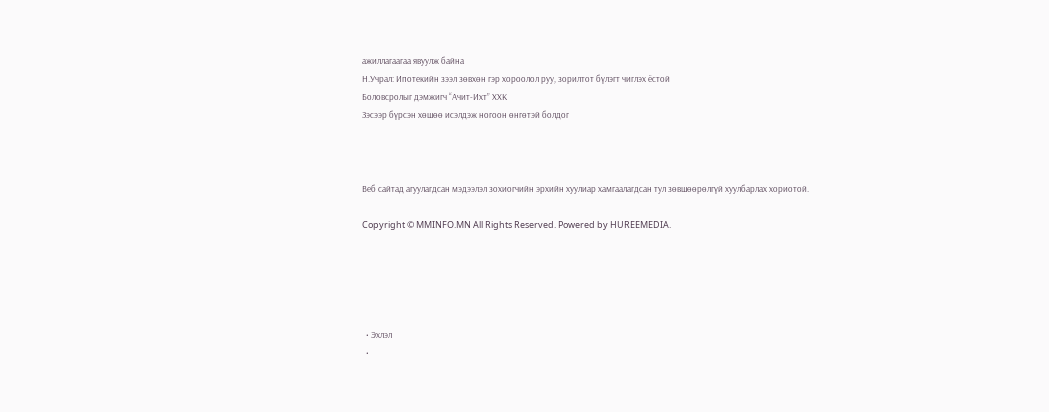ажиллагаагаа явуулж байна
Н.Учрал: Ипотекийн зээл зөвхөн гэр хороолол руу, зорилтот бүлэгт чиглэх ёстой
Боловсролыг дэмжигч “Ачит-Ихт” ХХК
Зэсээр бүрсэн хөшөө исэлдэж ногоон өнгөтэй болдог



Веб сайтад агуулагдсан мэдээлэл зохиогчийн эрхийн хуулиар хамгаалагдсан тул зөвшөөрөлгүй хуулбарлах хориотой.

Copyright © MMINFO.MN All Rights Reserved. Powered by HUREEMEDIA.





  • Эхлэл
  •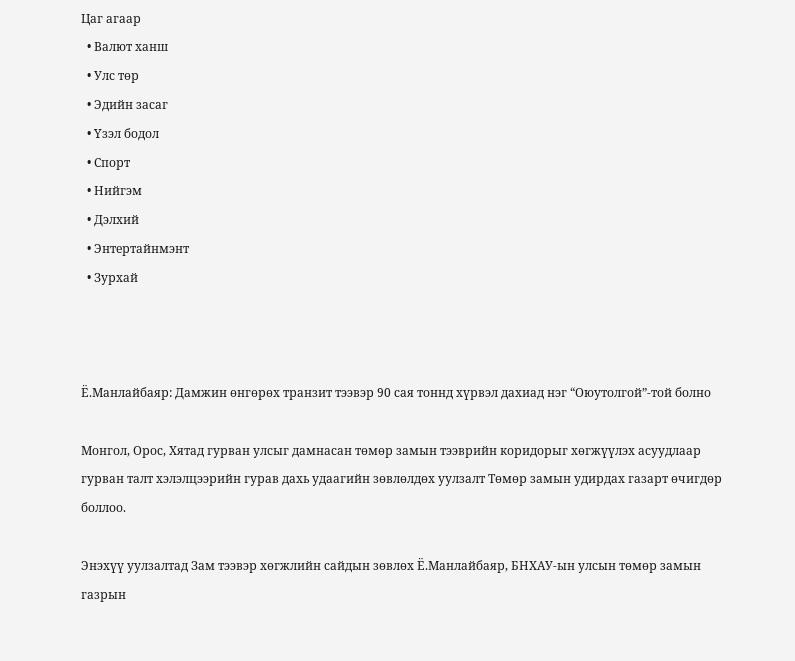Цаг агаар
  • Валют ханш
  • Улс төр
  • Эдийн засаг
  • Үзэл бодол
  • Спорт
  • Нийгэм
  • Дэлхий
  • Энтертайнмэнт
  • Зурхай



Ё.Манлайбаяр: Дамжин өнгөрөх транзит тээвэр 90 сая тоннд хүрвэл дахиад нэг “Оюутолгой”-той болно

Монгол, Орос, Хятад гурван улсыг дамнасан төмөр замын тээврийн коридорыг хөгжүүлэх асуудлаар гурван талт хэлэлцээрийн гурав дахь удаагийн зөвлөлдөх уулзалт Төмөр замын удирдах газарт өчигдөр боллоо.

Энэхүү уулзалтад Зам тээвэр хөгжлийн сайдын зөвлөх Ё.Манлайбаяр, БНХАУ-ын улсын төмөр замын газрын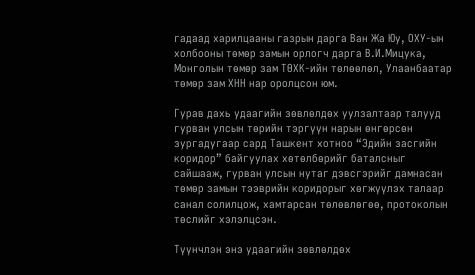гадаад харилцааны газрын дарга Ван Жа Юу, ОХУ-ын холбооны төмөр замын орлогч дарга В.И.Мицука, Монголын төмөр зам ТӨХК-ийн төлөөлөл, Улаанбаатар төмөр зам ХНН нар оролцсон юм.

Гурав дахь удаагийн зөвлөлдөх уулзалтаар талууд гурван улсын төрийн тэргүүн нарын өнгөрсөн зургадугаар сард Ташкент хотноо “Эдийн засгийн коридор” байгуулах хөтөлбөрийг баталсныг сайшааж, гурван улсын нутаг дэвсгэрийг дамнасан төмөр замын тээврийн коридорыг хөгжүүлэх талаар санал солилцож, хамтарсан төлөвлөгөө, протоколын төслийг хэлэлцсэн.

Түүнчлэн энэ удаагийн зөвлөлдөх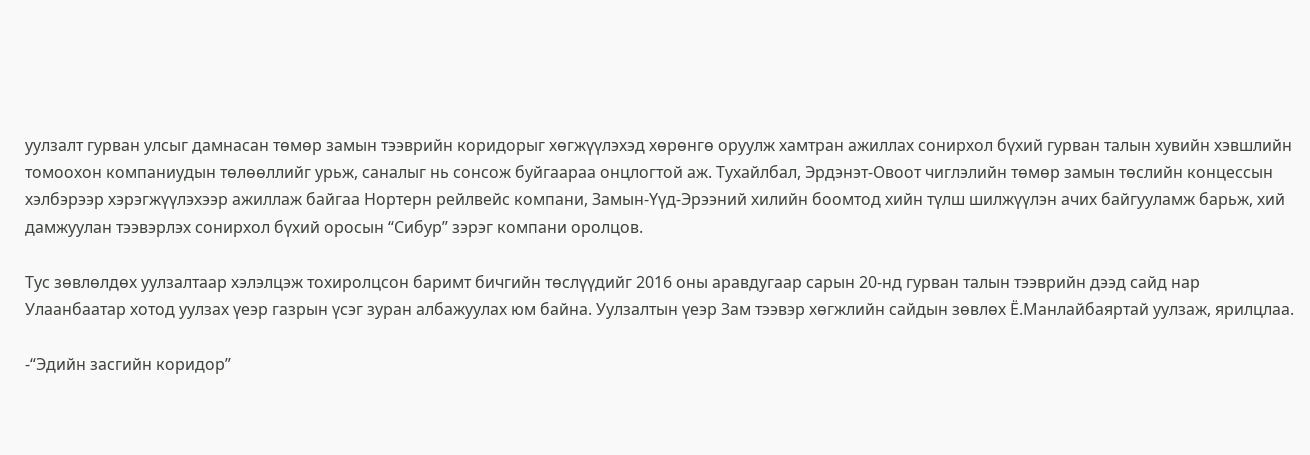уулзалт гурван улсыг дамнасан төмөр замын тээврийн коридорыг хөгжүүлэхэд хөрөнгө оруулж хамтран ажиллах сонирхол бүхий гурван талын хувийн хэвшлийн томоохон компаниудын төлөөллийг урьж, саналыг нь сонсож буйгаараа онцлогтой аж. Тухайлбал, Эрдэнэт-Овоот чиглэлийн төмөр замын төслийн концессын хэлбэрээр хэрэгжүүлэхээр ажиллаж байгаа Нортерн рейлвейс компани, Замын-Үүд-Эрээний хилийн боомтод хийн түлш шилжүүлэн ачих байгууламж барьж, хий дамжуулан тээвэрлэх сонирхол бүхий оросын “Сибур” зэрэг компани оролцов.

Тус зөвлөлдөх уулзалтаар хэлэлцэж тохиролцсон баримт бичгийн төслүүдийг 2016 оны аравдугаар сарын 20-нд гурван талын тээврийн дээд сайд нар Улаанбаатар хотод уулзах үеэр газрын үсэг зуран албажуулах юм байна. Уулзалтын үеэр Зам тээвэр хөгжлийн сайдын зөвлөх Ё.Манлайбаяртай уулзаж, ярилцлаа.

-“Эдийн засгийн коридор”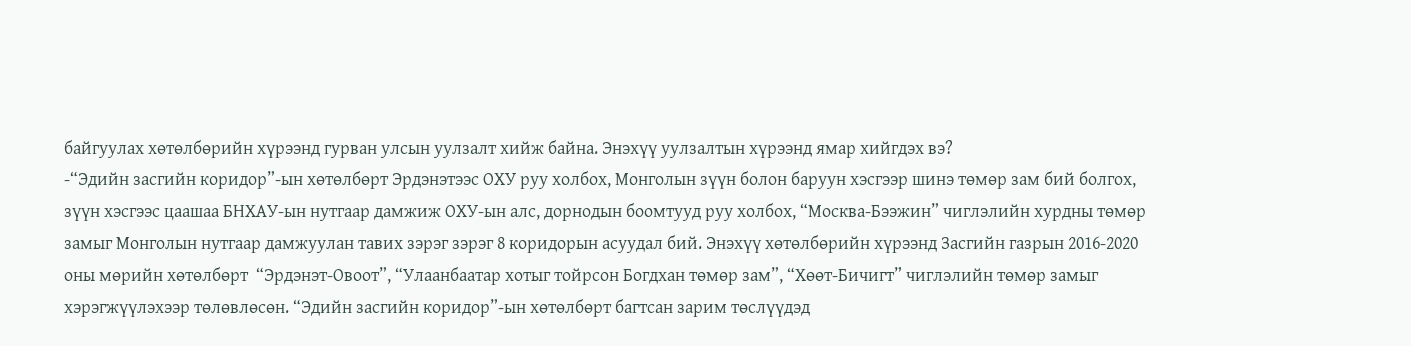байгуулах хөтөлбөрийн хүрээнд гурван улсын уулзалт хийж байна. Энэхүү уулзалтын хүрээнд ямар хийгдэх вэ?
-“Эдийн засгийн коридор”-ын хөтөлбөрт Эрдэнэтээс ОХУ руу холбох, Монголын зүүн болон баруун хэсгээр шинэ төмөр зам бий болгох, зүүн хэсгээс цаашаа БНХАУ-ын нутгаар дамжиж ОХУ-ын алс, дорнодын боомтууд руу холбох, “Москва-Бээжин” чиглэлийн хурдны төмөр замыг Монголын нутгаар дамжуулан тавих зэрэг зэрэг 8 коридорын асуудал бий. Энэхүү хөтөлбөрийн хүрээнд Засгийн газрын 2016-2020 оны мөрийн хөтөлбөрт  “Эрдэнэт-Овоот”, “Улаанбаатар хотыг тойрсон Богдхан төмөр зам”, “Хөөт-Бичигт” чиглэлийн төмөр замыг хэрэгжүүлэхээр төлөвлөсөн. “Эдийн засгийн коридор”-ын хөтөлбөрт багтсан зарим төслүүдэд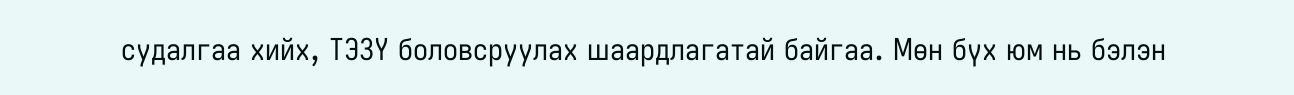судалгаа хийх, ТЭЗҮ боловсруулах шаардлагатай байгаа. Мөн бүх юм нь бэлэн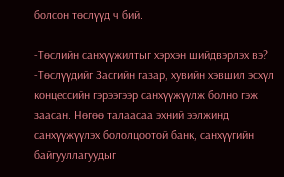болсон төслүүд ч бий.

-Төслийн санхүүжилтыг хэрхэн шийдвэрлэх вэ?
-Төслүүдийг Засгийн газар, хувийн хэвшил эсхүл концессийн гэрээгээр санхүүжүүлж болно гэж заасан. Нөгөө талаасаа эхний ээлжинд санхүүжүүлэх бололцоотой банк, санхүүгийн байгууллагуудыг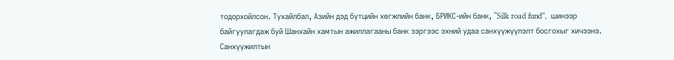тодорхойлсон. Тухайлбал, Азийн дэд бүтцийн хөгжлийн банк, БРИКС-ийн банк, “Silk road fund”,  шинээр байгуулагдаж буй Шанхайн хамтын ажиллагааны банк зэргээс эхний удаа санхүүжүүлэлт босгохыг хичээнэ. Санхүүжилтын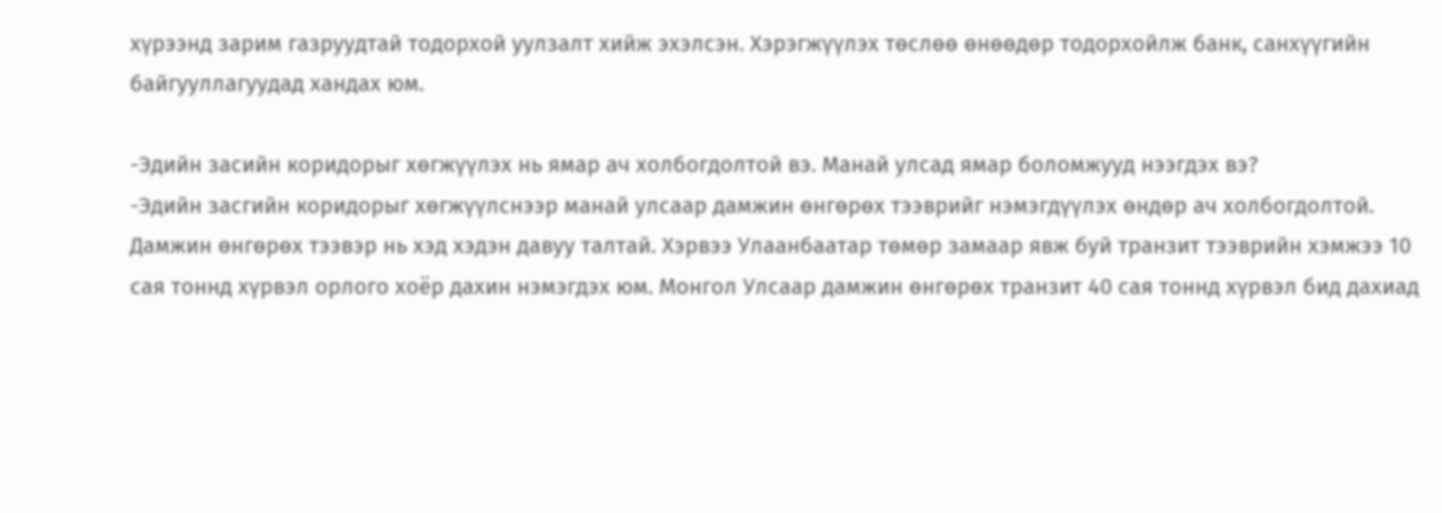хүрээнд зарим газруудтай тодорхой уулзалт хийж эхэлсэн. Хэрэгжүүлэх төслөө өнөөдөр тодорхойлж банк, санхүүгийн байгууллагуудад хандах юм.

-Эдийн засийн коридорыг хөгжүүлэх нь ямар ач холбогдолтой вэ. Манай улсад ямар боломжууд нээгдэх вэ?
-Эдийн засгийн коридорыг хөгжүүлснээр манай улсаар дамжин өнгөрөх тээврийг нэмэгдүүлэх өндөр ач холбогдолтой. Дамжин өнгөрөх тээвэр нь хэд хэдэн давуу талтай. Хэрвээ Улаанбаатар төмөр замаар явж буй транзит тээврийн хэмжээ 10 сая тоннд хүрвэл орлого хоёр дахин нэмэгдэх юм. Монгол Улсаар дамжин өнгөрөх транзит 40 сая тоннд хүрвэл бид дахиад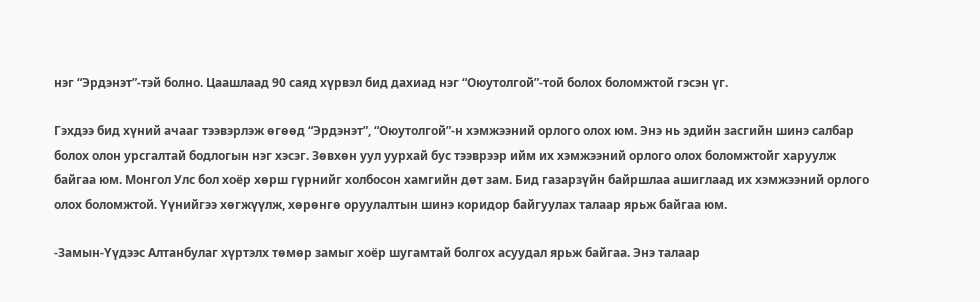нэг “Эрдэнэт”-тэй болно. Цаашлаад 90 саяд хүрвэл бид дахиад нэг “Оюутолгой”-той болох боломжтой гэсэн үг.

Гэхдээ бид хүний ачааг тээвэрлэж өгөөд “Эрдэнэт”, “Оюутолгой”-н хэмжээний орлого олох юм. Энэ нь эдийн засгийн шинэ салбар болох олон урсгалтай бодлогын нэг хэсэг. Зөвхөн уул уурхай бус тээврээр ийм их хэмжээний орлого олох боломжтойг харуулж байгаа юм. Монгол Улс бол хоёр хөрш гүрнийг холбосон хамгийн дөт зам. Бид газарзүйн байршлаа ашиглаад их хэмжээний орлого олох боломжтой. Үүнийгээ хөгжүүлж, хөрөнгө оруулалтын шинэ коридор байгуулах талаар ярьж байгаа юм.

-Замын-Үүдээс Алтанбулаг хүртэлх төмөр замыг хоёр шугамтай болгох асуудал ярьж байгаа. Энэ талаар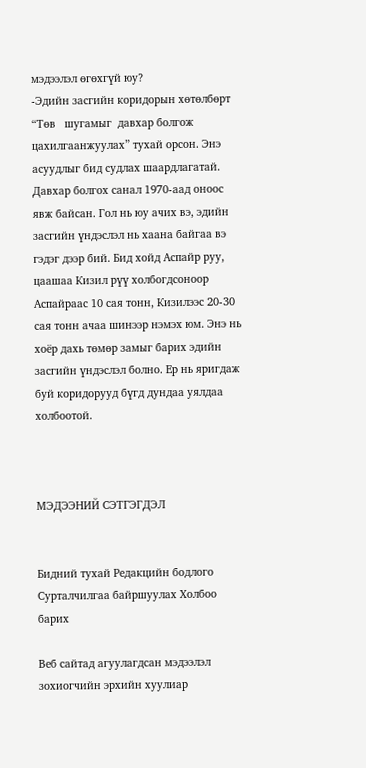мэдээлэл өгөхгүй юу?
-Эдийн засгийн коридорын хөтөлбөрт   “Төв   шугамыг  давхар болгож цахилгаанжуулах” тухай орсон. Энэ асуудлыг бид судлах шаардлагатай. Давхар болгох санал 1970-аад оноос явж байсан. Гол нь юу ачих вэ, эдийн засгийн үндэслэл нь хаана байгаа вэ гэдэг дээр бий. Бид хойд Аспайр руу, цаашаа Кизил рүү холбогдсоноор Аспайраас 10 сая тонн, Кизилээс 20-30 сая тонн ачаа шинээр нэмэх юм. Энэ нь хоёр дахь төмөр замыг барих эдийн засгийн үндэслэл болно. Ер нь яригдаж буй коридорууд бүгд дундаа уялдаа холбоотой.



МЭДЭЭНИЙ СЭТГЭГДЭЛ


Бидний тухай Редакцийн бодлого Сурталчилгаа байршуулах Холбоо барих

Веб сайтад агуулагдсан мэдээлэл зохиогчийн эрхийн хуулиар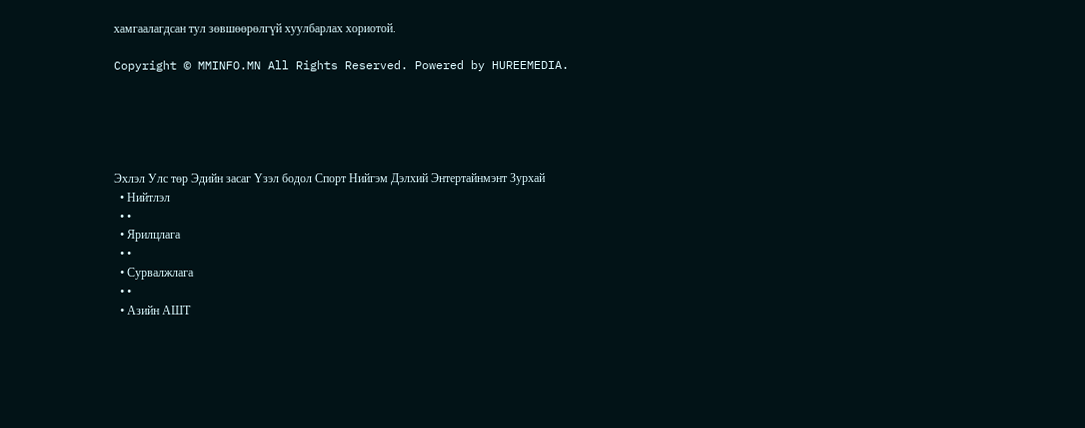хамгаалагдсан тул зөвшөөрөлгүй хуулбарлах хориотой.

Copyright © MMINFO.MN All Rights Reserved. Powered by HUREEMEDIA.





Эхлэл Улс төр Эдийн засаг Үзэл бодол Спорт Нийгэм Дэлхий Энтертайнмэнт Зурхай
  • Нийтлэл
  • •
  • Ярилцлага
  • •
  • Сурвалжлага
  • •
  • Азийн АШТ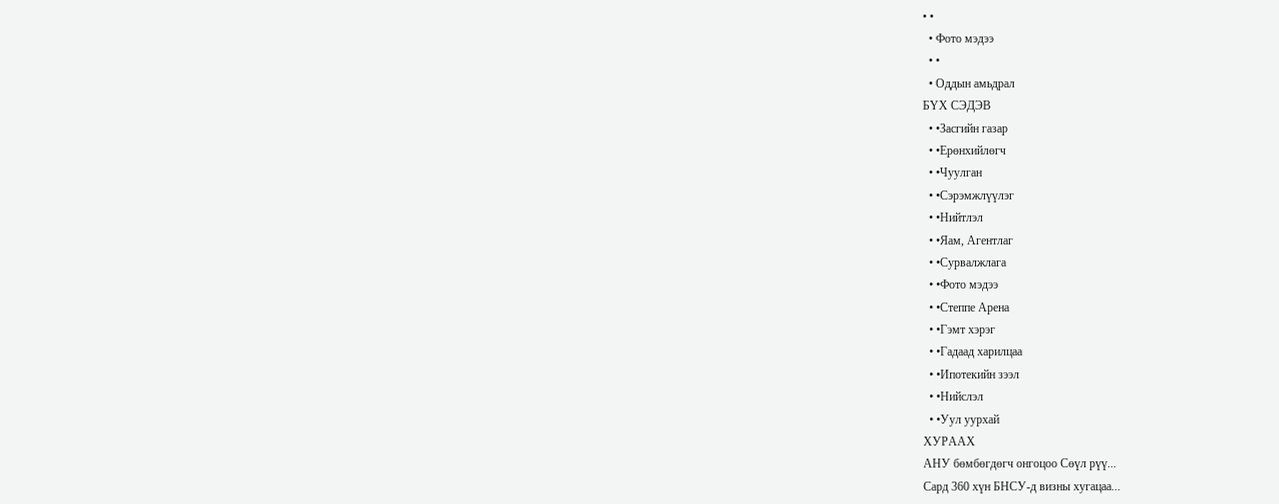• •
  • Фото мэдээ
  • •
  • Оддын амьдрал
БҮХ СЭДЭВ
  • •Засгийн газар
  • •Ерөнхийлөгч
  • •Чуулган
  • •Сэрэмжлүүлэг
  • •Нийтлэл
  • •Яам, Агентлаг
  • •Сурвалжлага
  • •Фото мэдээ
  • •Степпе Арена
  • •Гэмт хэрэг
  • •Гадаад харилцаа
  • •Ипотекийн зээл
  • •Нийслэл
  • •Уул уурхай
ХУРААХ
АНУ бөмбөгдөгч онгоцоо Сөүл рүү...
Сард 360 хүн БНСУ-д визны хугацаа...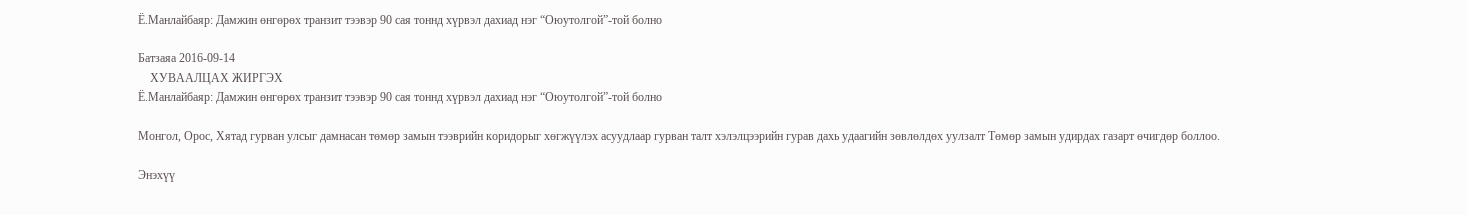Ё.Манлайбаяр: Дамжин өнгөрөх транзит тээвэр 90 сая тоннд хүрвэл дахиад нэг “Оюутолгой”-той болно

Батзаяа 2016-09-14
    ХУВААЛЦАХ ЖИРГЭХ
Ё.Манлайбаяр: Дамжин өнгөрөх транзит тээвэр 90 сая тоннд хүрвэл дахиад нэг “Оюутолгой”-той болно

Монгол, Орос, Хятад гурван улсыг дамнасан төмөр замын тээврийн коридорыг хөгжүүлэх асуудлаар гурван талт хэлэлцээрийн гурав дахь удаагийн зөвлөлдөх уулзалт Төмөр замын удирдах газарт өчигдөр боллоо.

Энэхүү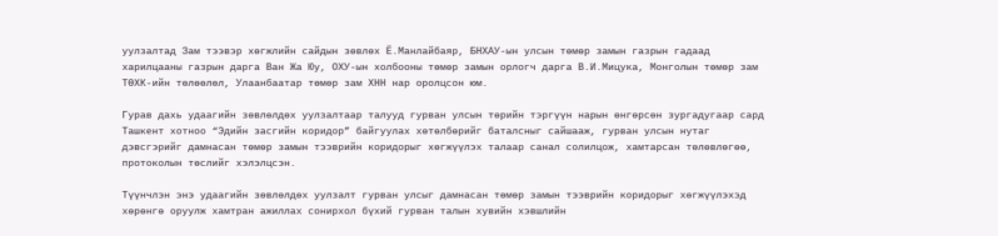уулзалтад Зам тээвэр хөгжлийн сайдын зөвлөх Ё.Манлайбаяр, БНХАУ-ын улсын төмөр замын газрын гадаад харилцааны газрын дарга Ван Жа Юу, ОХУ-ын холбооны төмөр замын орлогч дарга В.И.Мицука, Монголын төмөр зам ТӨХК-ийн төлөөлөл, Улаанбаатар төмөр зам ХНН нар оролцсон юм.

Гурав дахь удаагийн зөвлөлдөх уулзалтаар талууд гурван улсын төрийн тэргүүн нарын өнгөрсөн зургадугаар сард Ташкент хотноо “Эдийн засгийн коридор” байгуулах хөтөлбөрийг баталсныг сайшааж, гурван улсын нутаг дэвсгэрийг дамнасан төмөр замын тээврийн коридорыг хөгжүүлэх талаар санал солилцож, хамтарсан төлөвлөгөө, протоколын төслийг хэлэлцсэн.

Түүнчлэн энэ удаагийн зөвлөлдөх уулзалт гурван улсыг дамнасан төмөр замын тээврийн коридорыг хөгжүүлэхэд хөрөнгө оруулж хамтран ажиллах сонирхол бүхий гурван талын хувийн хэвшлийн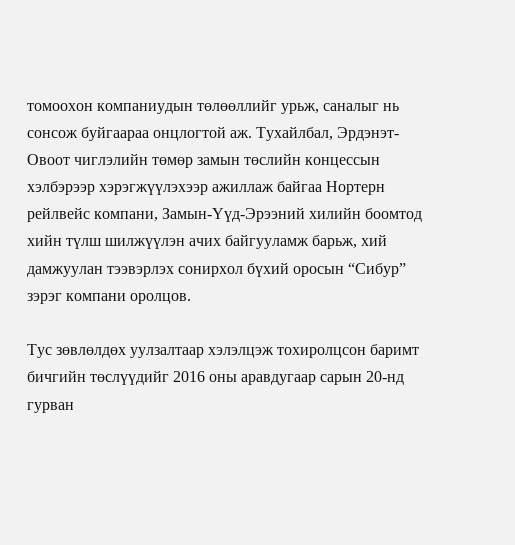томоохон компаниудын төлөөллийг урьж, саналыг нь сонсож буйгаараа онцлогтой аж. Тухайлбал, Эрдэнэт-Овоот чиглэлийн төмөр замын төслийн концессын хэлбэрээр хэрэгжүүлэхээр ажиллаж байгаа Нортерн рейлвейс компани, Замын-Үүд-Эрээний хилийн боомтод хийн түлш шилжүүлэн ачих байгууламж барьж, хий дамжуулан тээвэрлэх сонирхол бүхий оросын “Сибур” зэрэг компани оролцов.

Тус зөвлөлдөх уулзалтаар хэлэлцэж тохиролцсон баримт бичгийн төслүүдийг 2016 оны аравдугаар сарын 20-нд гурван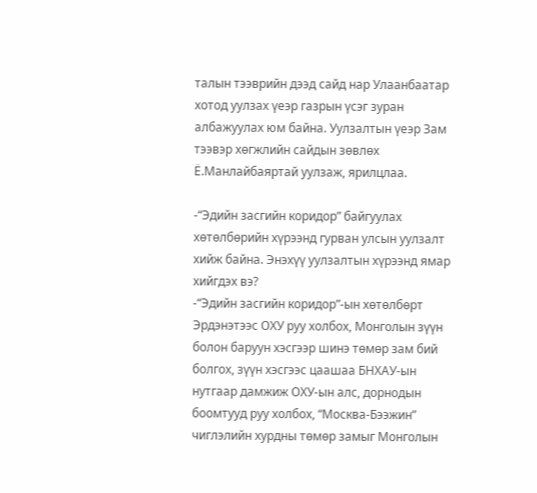талын тээврийн дээд сайд нар Улаанбаатар хотод уулзах үеэр газрын үсэг зуран албажуулах юм байна. Уулзалтын үеэр Зам тээвэр хөгжлийн сайдын зөвлөх Ё.Манлайбаяртай уулзаж, ярилцлаа.

-“Эдийн засгийн коридор” байгуулах хөтөлбөрийн хүрээнд гурван улсын уулзалт хийж байна. Энэхүү уулзалтын хүрээнд ямар хийгдэх вэ?
-“Эдийн засгийн коридор”-ын хөтөлбөрт Эрдэнэтээс ОХУ руу холбох, Монголын зүүн болон баруун хэсгээр шинэ төмөр зам бий болгох, зүүн хэсгээс цаашаа БНХАУ-ын нутгаар дамжиж ОХУ-ын алс, дорнодын боомтууд руу холбох, “Москва-Бээжин” чиглэлийн хурдны төмөр замыг Монголын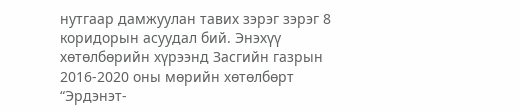нутгаар дамжуулан тавих зэрэг зэрэг 8 коридорын асуудал бий. Энэхүү хөтөлбөрийн хүрээнд Засгийн газрын 2016-2020 оны мөрийн хөтөлбөрт  “Эрдэнэт-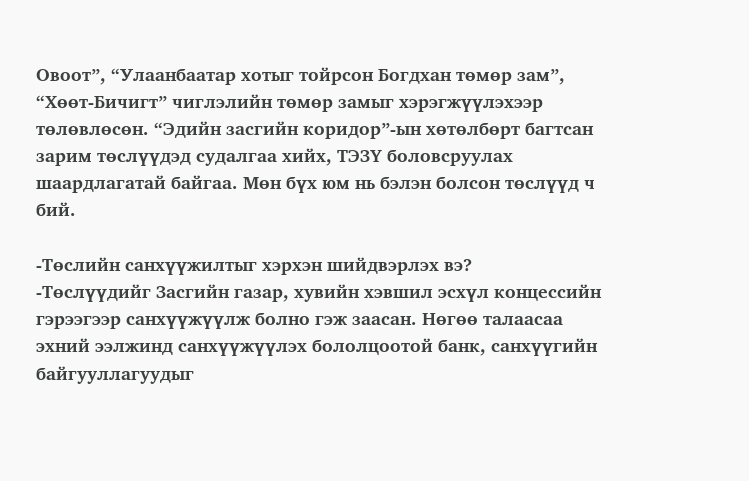Овоот”, “Улаанбаатар хотыг тойрсон Богдхан төмөр зам”, “Хөөт-Бичигт” чиглэлийн төмөр замыг хэрэгжүүлэхээр төлөвлөсөн. “Эдийн засгийн коридор”-ын хөтөлбөрт багтсан зарим төслүүдэд судалгаа хийх, ТЭЗҮ боловсруулах шаардлагатай байгаа. Мөн бүх юм нь бэлэн болсон төслүүд ч бий.

-Төслийн санхүүжилтыг хэрхэн шийдвэрлэх вэ?
-Төслүүдийг Засгийн газар, хувийн хэвшил эсхүл концессийн гэрээгээр санхүүжүүлж болно гэж заасан. Нөгөө талаасаа эхний ээлжинд санхүүжүүлэх бололцоотой банк, санхүүгийн байгууллагуудыг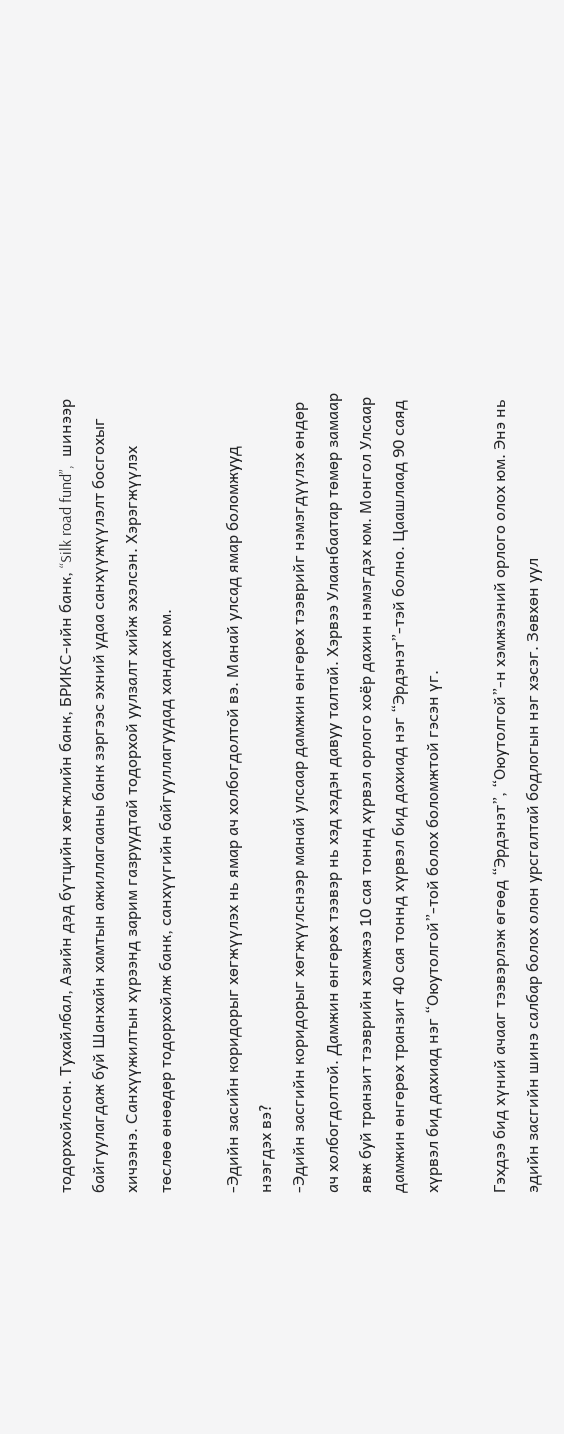тодорхойлсон. Тухайлбал, Азийн дэд бүтцийн хөгжлийн банк, БРИКС-ийн банк, “Silk road fund”,  шинээр байгуулагдаж буй Шанхайн хамтын ажиллагааны банк зэргээс эхний удаа санхүүжүүлэлт босгохыг хичээнэ. Санхүүжилтын хүрээнд зарим газруудтай тодорхой уулзалт хийж эхэлсэн. Хэрэгжүүлэх төслөө өнөөдөр тодорхойлж банк, санхүүгийн байгууллагуудад хандах юм.

-Эдийн засийн коридорыг хөгжүүлэх нь ямар ач холбогдолтой вэ. Манай улсад ямар боломжууд нээгдэх вэ?
-Эдийн засгийн коридорыг хөгжүүлснээр манай улсаар дамжин өнгөрөх тээврийг нэмэгдүүлэх өндөр ач холбогдолтой. Дамжин өнгөрөх тээвэр нь хэд хэдэн давуу талтай. Хэрвээ Улаанбаатар төмөр замаар явж буй транзит тээврийн хэмжээ 10 сая тоннд хүрвэл орлого хоёр дахин нэмэгдэх юм. Монгол Улсаар дамжин өнгөрөх транзит 40 сая тоннд хүрвэл бид дахиад нэг “Эрдэнэт”-тэй болно. Цаашлаад 90 саяд хүрвэл бид дахиад нэг “Оюутолгой”-той болох боломжтой гэсэн үг.

Гэхдээ бид хүний ачааг тээвэрлэж өгөөд “Эрдэнэт”, “Оюутолгой”-н хэмжээний орлого олох юм. Энэ нь эдийн засгийн шинэ салбар болох олон урсгалтай бодлогын нэг хэсэг. Зөвхөн уул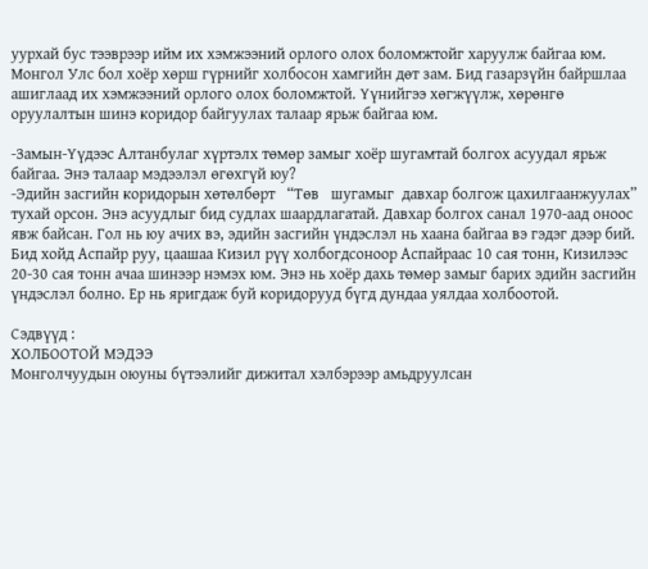уурхай бус тээврээр ийм их хэмжээний орлого олох боломжтойг харуулж байгаа юм. Монгол Улс бол хоёр хөрш гүрнийг холбосон хамгийн дөт зам. Бид газарзүйн байршлаа ашиглаад их хэмжээний орлого олох боломжтой. Үүнийгээ хөгжүүлж, хөрөнгө оруулалтын шинэ коридор байгуулах талаар ярьж байгаа юм.

-Замын-Үүдээс Алтанбулаг хүртэлх төмөр замыг хоёр шугамтай болгох асуудал ярьж байгаа. Энэ талаар мэдээлэл өгөхгүй юу?
-Эдийн засгийн коридорын хөтөлбөрт   “Төв   шугамыг  давхар болгож цахилгаанжуулах” тухай орсон. Энэ асуудлыг бид судлах шаардлагатай. Давхар болгох санал 1970-аад оноос явж байсан. Гол нь юу ачих вэ, эдийн засгийн үндэслэл нь хаана байгаа вэ гэдэг дээр бий. Бид хойд Аспайр руу, цаашаа Кизил рүү холбогдсоноор Аспайраас 10 сая тонн, Кизилээс 20-30 сая тонн ачаа шинээр нэмэх юм. Энэ нь хоёр дахь төмөр замыг барих эдийн засгийн үндэслэл болно. Ер нь яригдаж буй коридорууд бүгд дундаа уялдаа холбоотой.

Сэдвүүд :
ХОЛБООТОЙ МЭДЭЭ
Монголчуудын оюуны бүтээлийг дижитал хэлбэрээр амьдруулсан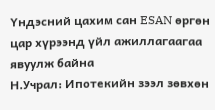Үндэсний цахим сан ESAN өргөн цар хүрээнд үйл ажиллагаагаа явуулж байна
Н.Учрал: Ипотекийн зээл зөвхөн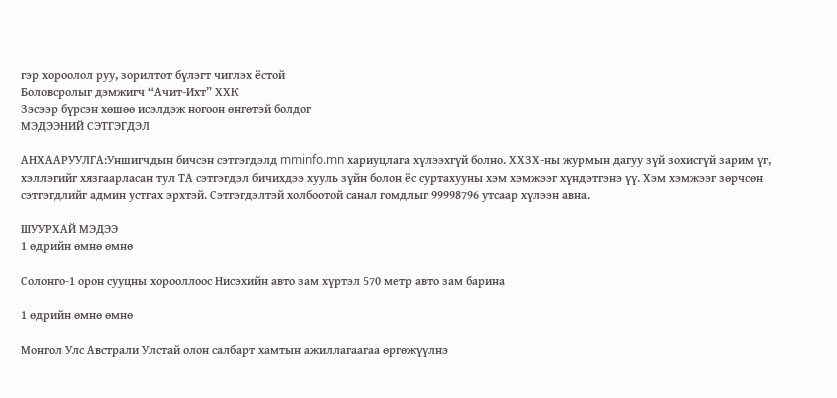гэр хороолол руу, зорилтот бүлэгт чиглэх ёстой
Боловсролыг дэмжигч “Ачит-Ихт” ХХК
Зэсээр бүрсэн хөшөө исэлдэж ногоон өнгөтэй болдог
МЭДЭЭНИЙ СЭТГЭГДЭЛ

АНХААРУУЛГА:Уншигчдын бичсэн сэтгэгдэлд mminfo.mn хариуцлага хүлээхгүй болно. ХХЗХ-ны журмын дагуу зүй зохисгүй зарим үг, хэллэгийг хязгаарласан тул ТА сэтгэгдэл бичихдээ хууль зүйн болон ёс суртахууны хэм хэмжээг хүндэтгэнэ үү. Хэм хэмжээг зөрчсөн сэтгэгдлийг админ устгах эрхтэй. Сэтгэгдэлтэй холбоотой санал гомдлыг 99998796 утсаар хүлээн авна.

ШУУРХАЙ МЭДЭЭ
1 өдрийн өмнө өмнө

Солонго-1 орон сууцны хорооллоос Нисэхийн авто зам хүртэл 570 метр авто зам барина

1 өдрийн өмнө өмнө

Монгол Улс Австрали Улстай олон салбарт хамтын ажиллагаагаа өргөжүүлнэ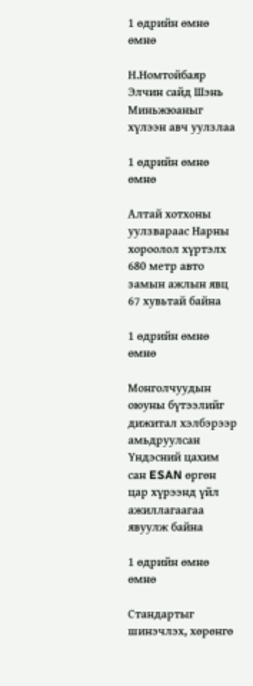1 өдрийн өмнө өмнө

Н.Номтойбаяр Элчин сайд Шэнь Миньжюаныг хүлээн авч уулзлаа

1 өдрийн өмнө өмнө

Алтай хотхоны уулзвараас Нарны хороолол хүртэлх 680 метр авто замын ажлын явц 67 хувьтай байна

1 өдрийн өмнө өмнө

Монголчуудын оюуны бүтээлийг дижитал хэлбэрээр амьдруулсан Үндэсний цахим сан ESAN өргөн цар хүрээнд үйл ажиллагаагаа явуулж байна

1 өдрийн өмнө өмнө

Стандартыг шинэчлэх, хөрөнгө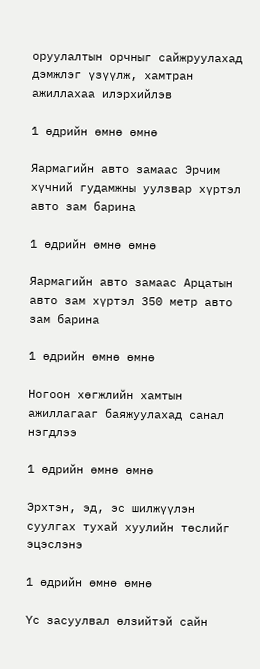оруулалтын орчныг сайжруулахад дэмжлэг үзүүлж, хамтран ажиллахаа илэрхийлэв

1 өдрийн өмнө өмнө

Яармагийн авто замаас Эрчим хүчний гудамжны уулзвар хүртэл авто зам барина

1 өдрийн өмнө өмнө

Яармагийн авто замаас Арцатын авто зам хүртэл 350 метр авто зам барина

1 өдрийн өмнө өмнө

Ногоон хөгжлийн хамтын ажиллагааг баяжуулахад санал нэгдлээ

1 өдрийн өмнө өмнө

Эрхтэн, эд, эс шилжүүлэн суулгах тухай хуулийн төслийг эцэслэнэ

1 өдрийн өмнө өмнө

Үс засуулвал өлзийтэй сайн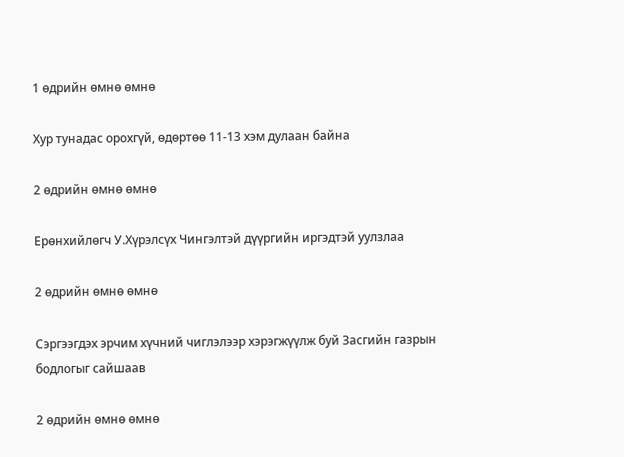1 өдрийн өмнө өмнө

Хур тунадас орохгүй, өдөртөө 11-13 хэм дулаан байна

2 өдрийн өмнө өмнө

Ерөнхийлөгч У.Хүрэлсүх Чингэлтэй дүүргийн иргэдтэй уулзлаа

2 өдрийн өмнө өмнө

Сэргээгдэх эрчим хүчний чиглэлээр хэрэгжүүлж буй Засгийн газрын бодлогыг сайшаав

2 өдрийн өмнө өмнө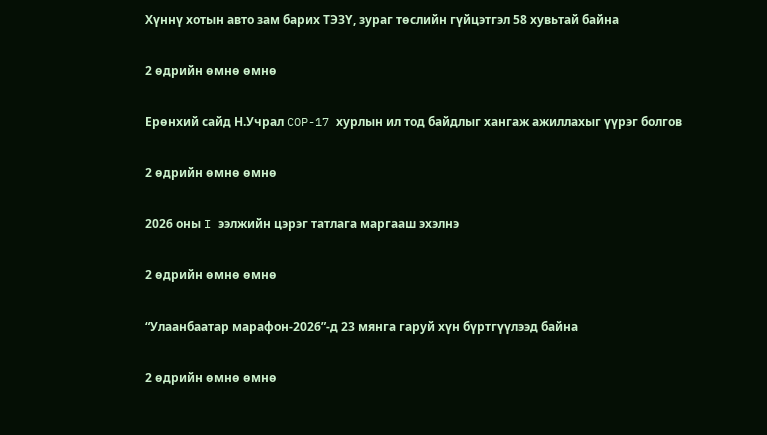Хүннү хотын авто зам барих ТЭЗҮ, зураг төслийн гүйцэтгэл 58 хувьтай байна

2 өдрийн өмнө өмнө

Ерөнхий сайд Н.Учрал COP-17 хурлын ил тод байдлыг хангаж ажиллахыг үүрэг болгов

2 өдрийн өмнө өмнө

2026 оны I ээлжийн цэрэг татлага маргааш эхэлнэ

2 өдрийн өмнө өмнө

“Улаанбаатар марафон-2026”-д 23 мянга гаруй хүн бүртгүүлээд байна

2 өдрийн өмнө өмнө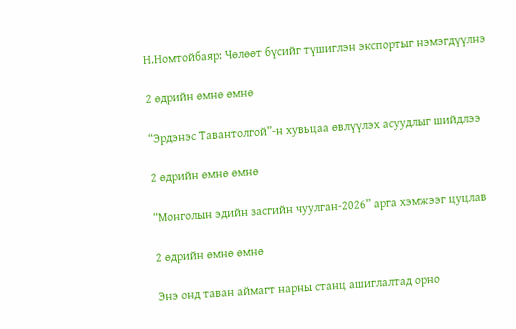Н.Номтойбаяр: Чөлөөт бүсийг түшиглэн экспортыг нэмэгдүүлнэ

2 өдрийн өмнө өмнө

“Эрдэнэс Тавантолгой”-н хувьцаа өвлүүлэх асуудлыг шийдлээ

2 өдрийн өмнө өмнө

“Монголын эдийн засгийн чуулган-2026” арга хэмжээг цуцлав

2 өдрийн өмнө өмнө

Энэ онд таван аймагт нарны станц ашиглалтад орно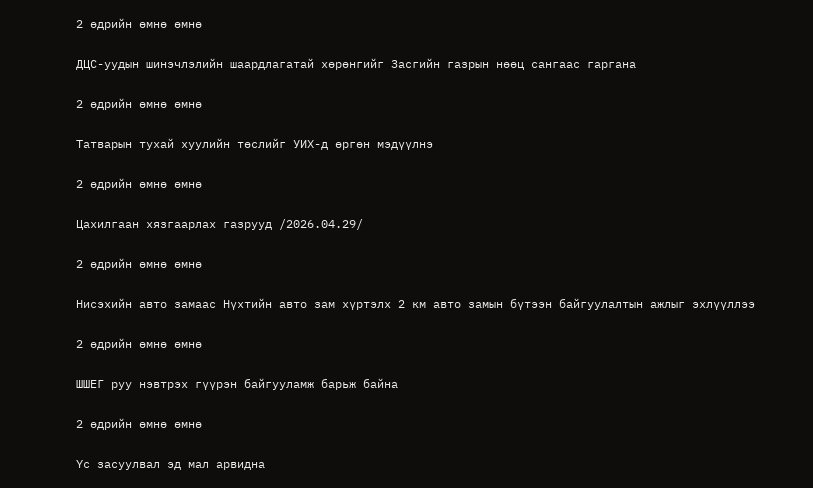2 өдрийн өмнө өмнө

ДЦС-уудын шинэчлэлийн шаардлагатай хөрөнгийг Засгийн газрын нөөц сангаас гаргана

2 өдрийн өмнө өмнө

Татварын тухай хуулийн төслийг УИХ-д өргөн мэдүүлнэ

2 өдрийн өмнө өмнө

Цахилгаан хязгаарлах газрууд /2026.04.29/

2 өдрийн өмнө өмнө

Нисэхийн авто замаас Нүхтийн авто зам хүртэлх 2 км авто замын бүтээн байгуулалтын ажлыг эхлүүллээ

2 өдрийн өмнө өмнө

ШШЕГ руу нэвтрэх гүүрэн байгууламж барьж байна

2 өдрийн өмнө өмнө

Үс засуулвал эд мал арвидна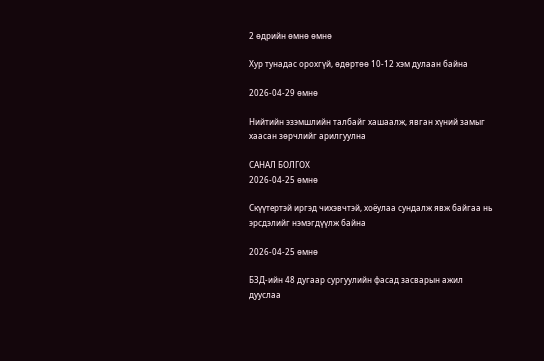2 өдрийн өмнө өмнө

Хур тунадас орохгүй, өдөртөө 10-12 хэм дулаан байна

2026-04-29 өмнө

Нийтийн эзэмшлийн талбайг хашаалж, явган хүний замыг хаасан зөрчлийг арилгуулна

САНАЛ БОЛГОХ
2026-04-25 өмнө

Скүүтертэй иргэд чихэвчтэй, хоёулаа сундалж явж байгаа нь эрсдэлийг нэмэгдүүлж байна

2026-04-25 өмнө

БЗД-ийн 48 дугаар сургуулийн фасад засварын ажил дууслаа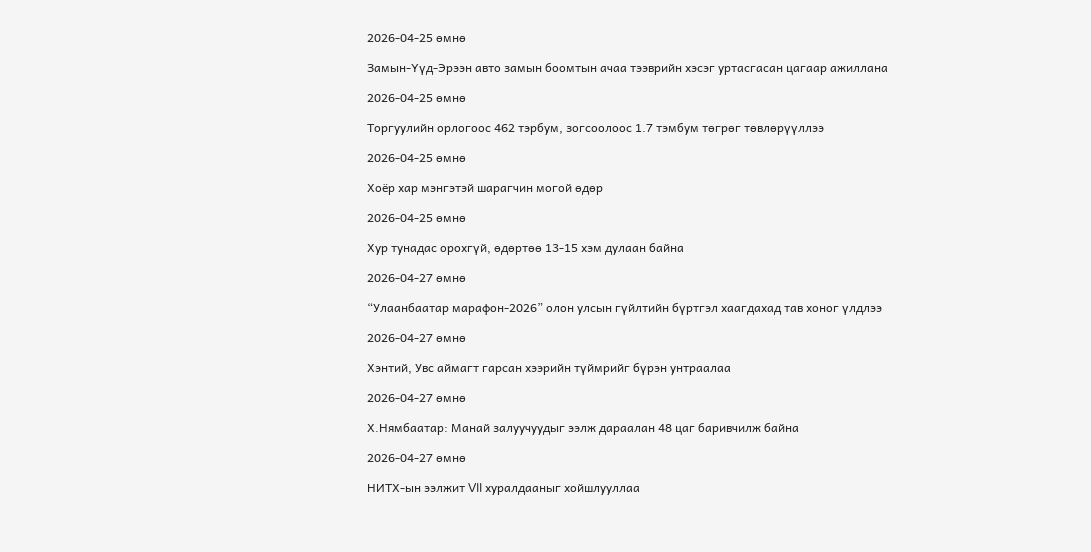2026-04-25 өмнө

Замын-Үүд-Эрээн авто замын боомтын ачаа тээврийн хэсэг уртасгасан цагаар ажиллана

2026-04-25 өмнө

Торгуулийн орлогоос 462 тэрбум, зогсоолоос 1.7 тэмбум төгрөг төвлөрүүллээ

2026-04-25 өмнө

Хоёр хар мэнгэтэй шарагчин могой өдөр

2026-04-25 өмнө

Хур тунадас орохгүй, өдөртөө 13-15 хэм дулаан байна

2026-04-27 өмнө

“Улаанбаатар марафон-2026” олон улсын гүйлтийн бүртгэл хаагдахад тав хоног үлдлээ

2026-04-27 өмнө

Хэнтий, Увс аймагт гарсан хээрийн түймрийг бүрэн унтраалаа

2026-04-27 өмнө

Х.Нямбаатар: Манай залуучуудыг ээлж дараалан 48 цаг баривчилж байна

2026-04-27 өмнө

НИТХ-ын ээлжит VII хуралдааныг хойшлууллаа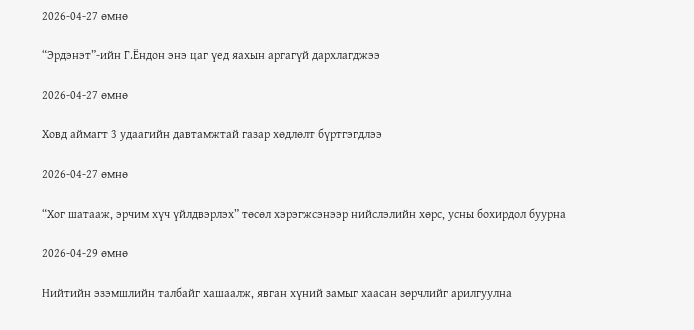2026-04-27 өмнө

“Эрдэнэт”-ийн Г.Ёндон энэ цаг үед яахын аргагүй дархлагджээ

2026-04-27 өмнө

Ховд аймагт 3 удаагийн давтамжтай газар хөдлөлт бүртгэгдлээ

2026-04-27 өмнө

“Хог шатааж, эрчим хүч үйлдвэрлэх” төсөл хэрэгжсэнээр нийслэлийн хөрс, усны бохирдол буурна

2026-04-29 өмнө

Нийтийн эзэмшлийн талбайг хашаалж, явган хүний замыг хаасан зөрчлийг арилгуулна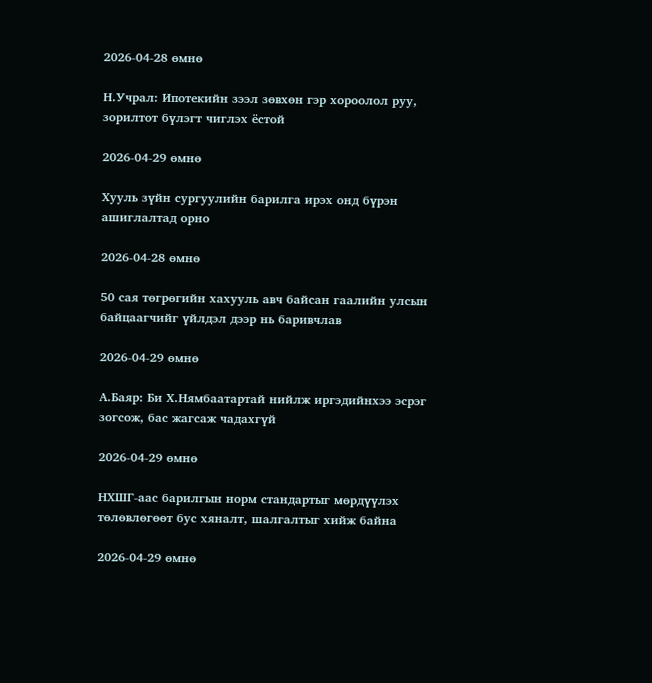2026-04-28 өмнө

Н.Учрал: Ипотекийн зээл зөвхөн гэр хороолол руу, зорилтот бүлэгт чиглэх ёстой

2026-04-29 өмнө

Хууль зүйн сургуулийн барилга ирэх онд бүрэн ашиглалтад орно

2026-04-28 өмнө

50 сая төгрөгийн хахууль авч байсан гаалийн улсын байцаагчийг үйлдэл дээр нь баривчлав

2026-04-29 өмнө

А.Баяр: Би Х.Нямбаатартай нийлж иргэдийнхээ эсрэг зогсож, бас жагсаж чадахгүй

2026-04-29 өмнө

НХШГ-аас барилгын норм стандартыг мөрдүүлэх төлөвлөгөөт бус хяналт, шалгалтыг хийж байна

2026-04-29 өмнө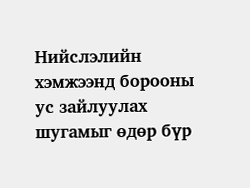Нийслэлийн хэмжээнд борооны ус зайлуулах шугамыг өдөр бүр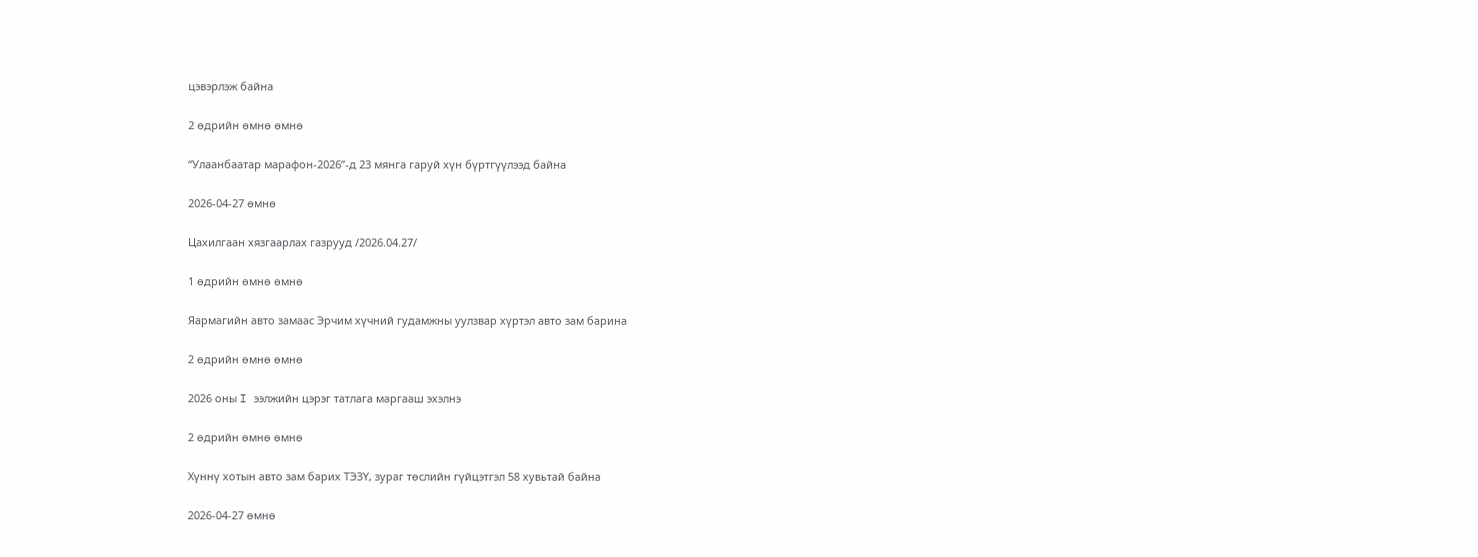цэвэрлэж байна

2 өдрийн өмнө өмнө

“Улаанбаатар марафон-2026”-д 23 мянга гаруй хүн бүртгүүлээд байна

2026-04-27 өмнө

Цахилгаан хязгаарлах газрууд /2026.04.27/

1 өдрийн өмнө өмнө

Яармагийн авто замаас Эрчим хүчний гудамжны уулзвар хүртэл авто зам барина

2 өдрийн өмнө өмнө

2026 оны I ээлжийн цэрэг татлага маргааш эхэлнэ

2 өдрийн өмнө өмнө

Хүннү хотын авто зам барих ТЭЗҮ, зураг төслийн гүйцэтгэл 58 хувьтай байна

2026-04-27 өмнө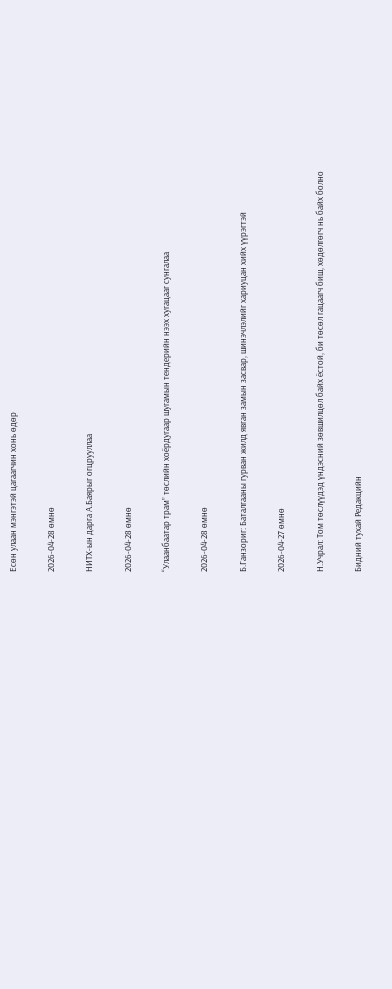Есөн улаан мэнгэтэй цагаагчин хонь өдөр

2026-04-28 өмнө

НИТХ-ын дарга А.Баярыг огцрууллаа

2026-04-28 өмнө

“Улаанбаатар трам” төслийн хоёрдугаар шугамын тендерийн нээх хугацааг сунгалаа

2026-04-28 өмнө

Б.Ганзориг: Баталгааны гурван жилд явган замын засвар, шинэчлэлийг хариуцан хийх үүрэгтэй

2026-04-27 өмнө

Н.Учрал: Том төслүүдэд үндэсний зөвшилцөл байх ёстой, би төсөл гацаагч биш, хөдөлгөгч нь байх болно

Бидний тухай Редакцийн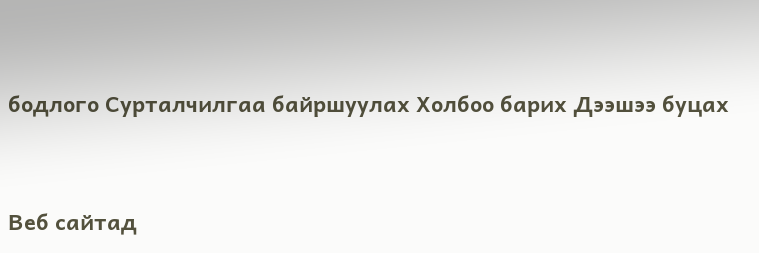бодлого Сурталчилгаа байршуулах Холбоо барих Дээшээ буцах


Веб сайтад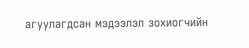агуулагдсан мэдээлэл зохиогчийн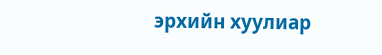эрхийн хуулиар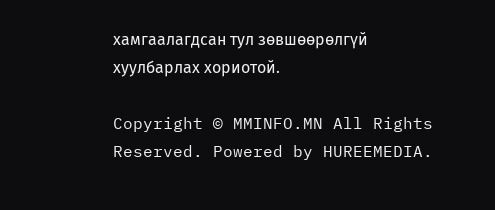хамгаалагдсан тул зөвшөөрөлгүй хуулбарлах хориотой.

Copyright © MMINFO.MN All Rights Reserved. Powered by HUREEMEDIA.